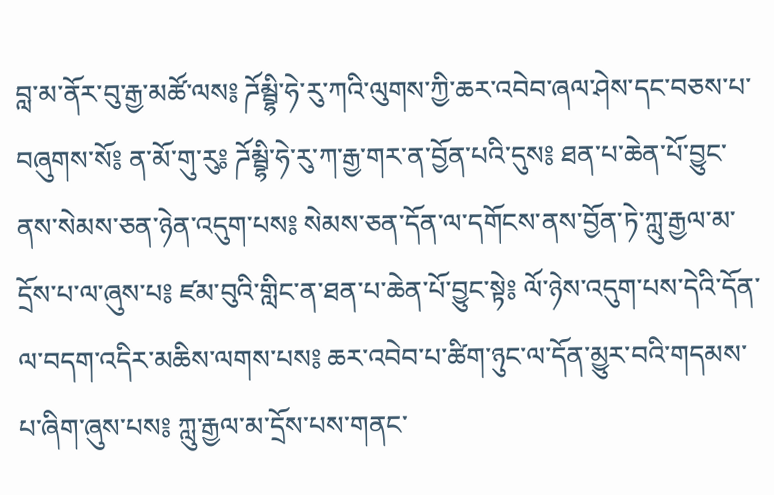བླ་མ་ནོར་བུ་རྒྱ་མཚོ་ལས༔ ཌོམྦྷི་ཧེ་རུ་ཀའི་ལུགས་ཀྱི་ཆར་འབེབ་ཞལ་ཤེས་དང་བཅས་པ་བཞུགས་སོ༔ ན་མོ་གུ་རུ༔ ཌོམྦྷི་ཧེ་རུ་ཀ་རྒྱ་གར་ན་བྱོན་པའི་དུས༔ ཐན་པ་ཆེན་པོ་བྱུང་ནས་སེམས་ཅན་ཉེན་འདུག་པས༔ སེམས་ཅན་དོན་ལ་དགོངས་ནས་བྱོན་ཏེ་ཀླུ་རྒྱལ་མ་དྲོས་པ་ལ་ཞུས་པ༔ ཛམ་བུའི་གླིང་ན་ཐན་པ་ཆེན་པོ་བྱུང་སྟེ༔ ལོ་ཉེས་འདུག་པས་དེའི་དོན་ལ་བདག་འདིར་མཆིས་ལགས་པས༔ ཆར་འབེབ་པ་ཚིག་ཉུང་ལ་དོན་མྱུར་བའི་གདམས་པ་ཞིག་ཞུས་པས༔ ཀླུ་རྒྱལ་མ་དྲོས་པས་གནང་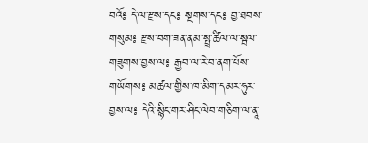བའོ༔ དེ་ལ་རྫས་དང༔ སྔགས་དང༔ བྱ་ཐབས་གསུམ༔ རྫས་བག་ཟན་ནམ་སྤྲ་ཚིལ་ལ་སྦལ་གཟུགས་བྱས་ལ༔ རྒྱབ་ལ་རེ་བ་ནག་པོས་གཡོགས༔ མཚལ་གྱིས་ཁ་མིག་དམར་ཧུར་བྱས་ལ༔ དེའི་སྙིང་གར་ཤིང་ལེབ་གཅིག་ལ་ནཱ་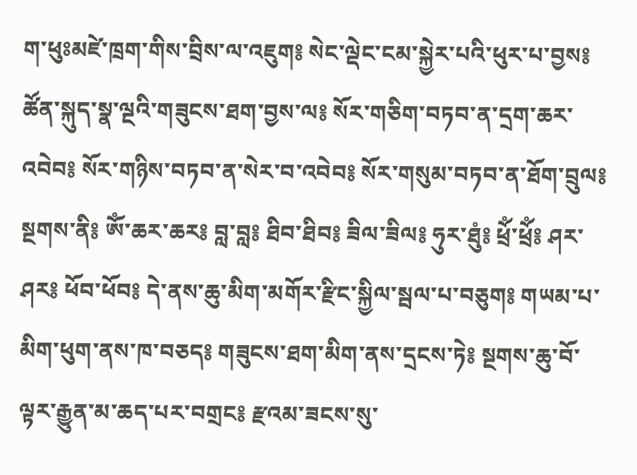ག་ཕུཿམཛེ་ཁྲག་གིས་བྲིས་ལ་འཇུག༔ སེང་ལྡེང་ངམ་སྐྱེར་པའི་ཕུར་པ་བྱས༔ ཚོན་སྐུད་སྣ་ལྔའི་གཟུངས་ཐག་བྱས་ལ༔ སོར་གཅིག་བཏབ་ན་དྲག་ཆར་འབེབ༔ སོར་གཉིས་བཏབ་ན་སེར་བ་འབེབ༔ སོར་གསུམ་བཏབ་ན་ཐོག་བྲུལ༔ སྔགས་ནི༔ ཨོཾ་ཆར་ཆར༔ བླ་བླ༔ ཐིབ་ཐིབ༔ ཟིལ་ཟིལ༔ ཧུར་ཐུཾ༔ ཕྲོཾ་ཕྲོཾ༔ ཤར་ཤར༔ ཕོབ་ཕོབ༔ དེ་ནས་ཆུ་མིག་མགོར་རྫིང་སྐྱིལ་སྦལ་པ་བཅུག༔ གཡམ་པ་མིག་ཕུག་ནས་ཁ་བཅད༔ གཟུངས་ཐག་མིག་ནས་དྲངས་ཏེ༔ སྔགས་ཆུ་བོ་ལྟར་རྒྱུན་མ་ཆད་པར་བགྲང༔ རྫའམ་ཟངས་སུ་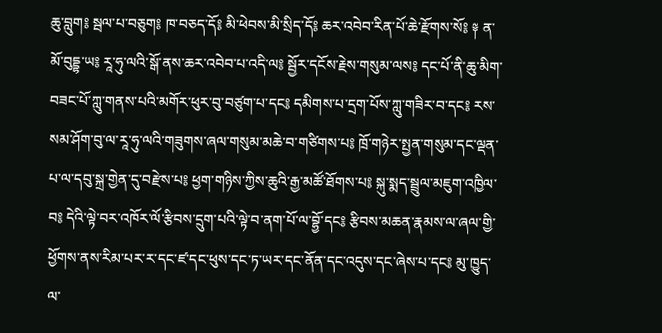ཆུ་བླུག༔ སྦལ་པ་བཅུག༔ ཁ་བཅད་དོ༔ མི་ཕེབས་མི་སྲིད་དོ༔ ཆར་འབེབ་རིན་པོ་ཆེ་རྫོགས་སོ༔ ༈ ན་མོ་བུདྡྷ་ཡ༔ རཱ་ཧུ་ལའི་སྒོ་ནས་ཆར་འབེབ་པ་འདི་ལ༔ སྦྱོར་དངོས་རྗེས་གསུམ་ལས༔ དང་པོ་ནི་ཆུ་མིག་བཟང་པོ་ཀླུ་གནས་པའི་མགོར་ཕུར་བུ་བཙུག་པ་དང༔ དམིགས་པ་དྲག་པོས་ཀླུ་གཟིར་བ་དང༔ རས་སམ་ཤོག་བུ་ལ་རཱ་ཧུ་ལའི་གཟུགས་ཞལ་གསུམ་མཆེ་བ་གཙིགས་པ༔ ཁྲོ་གཉེར་སྤྱན་གསུམ་དང་ལྡན་པ་ལ་དབུ་སྐྲ་གྱེན་དུ་བརྫེས་པ༔ ཕྱག་གཉིས་ཀྱིས་ཆུའི་རྒྱ་མཚོ་ཐོགས་པ༔ སྐུ་སྨད་སྦྲུལ་མཇུག་འཁྱིལ་བ༔ དེའི་ལྟེ་བར་འཁོར་ལོ་རྩིབས་དྲུག་པའི་ལྟེ་བ་ནག་པོ་ལ་བྷྱོ་དང༔ རྩིབས་མཆན་རྣམས་ལ་ཞལ་གྱི་ཕྱོགས་ནས་རིམ་པར་ར་དང་ཛ་དང་ཕུས་དང་ཏ་ཡར་དང་ནོན་དང་འདུས་དང་ཞེས་པ་དང༔ མུ་ཁྱུད་ལ་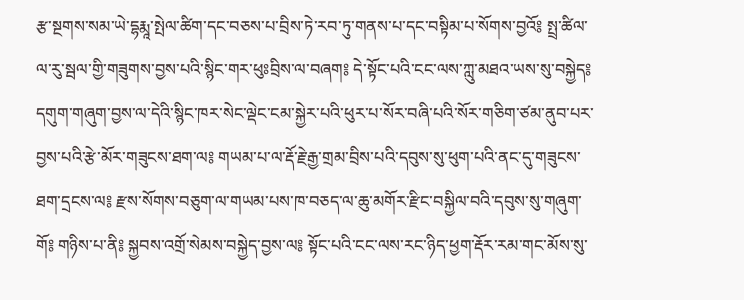རྩ་སྔགས་སམ་ཡེ་དྷརྨཱ་སྤེལ་ཚིག་དང་བཅས་པ་བྲིས་ཏེ་རབ་ཏུ་གནས་པ་དང་བསྟིམ་པ་སོགས་བྱའོ༔ སྤྲ་ཚིལ་ལ་རུ་སྦལ་གྱི་གཟུགས་བྱས་པའི་སྙིང་གར་ཕུཿབྲིས་ལ་བཞག༔ དེ་སྟོང་པའི་ངང་ལས་ཀླུ་མཐའ་ཡས་སུ་བསྐྱེད༔ དགུག་གཞུག་བྱས་ལ་དེའི་སྙིང་ཁར་སེང་ལྡེང་ངམ་སྐྱེར་པའི་ཕུར་པ་སོར་བཞི་པའི་སོར་གཅིག་ཙམ་ནུབ་པར་བྱས་པའི་རྩེ་མོར་གཟུངས་ཐག་ལ༔ གཡམ་པ་ལ་རྡོ་རྗེ་རྒྱ་གྲམ་བྲིས་པའི་དབུས་སུ་ཕུག་པའི་ནང་དུ་གཟུངས་ཐག་དྲངས་ལ༔ རྫས་སོགས་བཅུག་ལ་གཡམ་པས་ཁ་བཅད་ལ་ཆུ་མགོར་རྫིང་བསྐྱིལ་བའི་དབུས་སུ་གཞུག་གོ༔ གཉིས་པ་ནི༔ སྐྱབས་འགྲོ་སེམས་བསྐྱེད་བྱས་ལ༔ སྟོང་པའི་ངང་ལས་རང་ཉིད་ཕྱག་རྡོར་རམ་གང་མོས་སུ་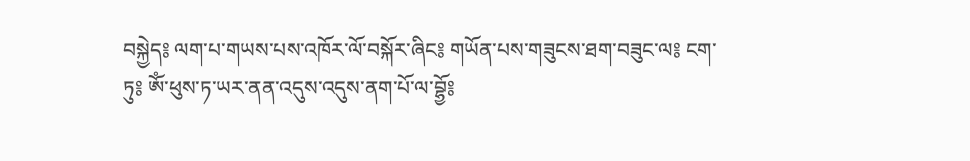བསྐྱེད༔ ལག་པ་གཡས་པས་འཁོར་ལོ་བསྐོར་ཞིང༔ གཡོན་པས་གཟུངས་ཐག་བཟུང་ལ༔ ངག་ཏུ༔ ཨོཾ་ཕུས་ཏ་ཡར་ནན་འདུས་འདུས་ནག་པོ་ལ་བྷྱོ༔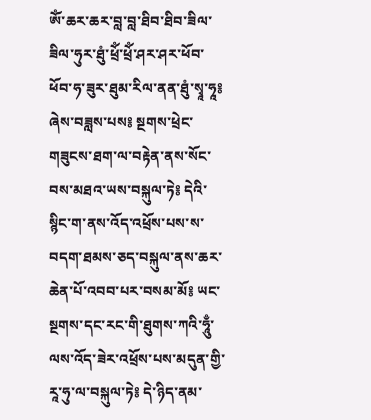ཨོཾ་ཆར་ཆར་བླ་བླ་ཐིབ་ཐིབ་ཟིལ་ཟིལ་ཧུར་ཐུཾ་ཕྲོཾ་ཕྲོཾ་ཤར་ཤར་ཕོབ་ཕོབ་ཧ་ཟུར་ཐུམ་རིལ་ནན་ཐུཾ་སྭཱ་ཧཱ༔ ཞེས་བཟླས་པས༔ སྔགས་ཕྲེང་གཟུངས་ཐག་ལ་བརྟེན་ནས་སོང་བས་མཐའ་ཡས་བསྐུལ་ཏེ༔ དེའི་སྙིང་ག་ནས་འོད་འཕྲོས་པས་ས་བདག་ཐམས་ཅད་བསྐུལ་ནས་ཆར་ཆེན་པོ་འབབ་པར་བསམ་མོ༔ ཡང་སྔགས་དང་རང་གི་ཐུགས་ཀའི་ཧཱུྃ་ལས་འོད་ཟེར་འཕྲོས་པས་མདུན་གྱི་རཱ་ཧུ་ལ་བསྐུལ་ཏེ༔ དེ་ཉིད་ནམ་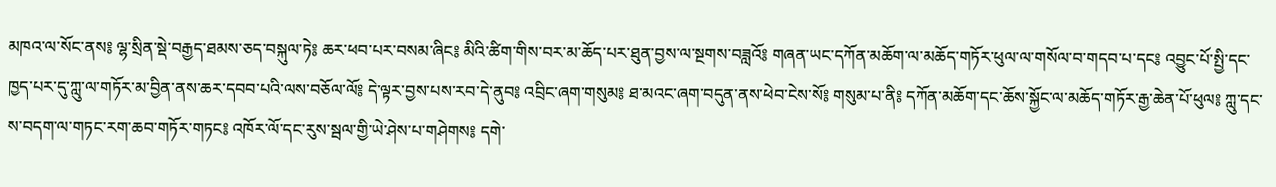མཁའ་ལ་སོང་ནས༔ ལྷ་སྲིན་སྡེ་བརྒྱད་ཐམས་ཅད་བསྐུལ་ཏེ༔ ཆར་ཕབ་པར་བསམ་ཞིང༔ མིའི་ཚིག་གིས་བར་མ་ཆོད་པར་ཐུན་བྱས་ལ་སྔགས་བཟླའོ༔ གཞན་ཡང་དཀོན་མཆོག་ལ་མཆོད་གཏོར་ཕུལ་ལ་གསོལ་བ་གདབ་པ་དང༔ འབྱུང་པོ་སྤྱི་དང་ཁྱད་པར་དུ་ཀླུ་ལ་གཏོར་མ་བྱིན་ནས་ཆར་དབབ་པའི་ལས་བཅོལ་ལོ༔ དེ་ལྟར་བྱས་པས་རབ་དེ་ནུབ༔ འབྲིང་ཞག་གསུམ༔ ཐ་མའང་ཞག་བདུན་ནས་ཕེབ་ངེས་སོ༔ གསུམ་པ་ནི༔ དཀོན་མཆོག་དང་ཆོས་སྐྱོང་ལ་མཆོད་གཏོར་རྒྱ་ཆེན་པོ་ཕུལ༔ ཀླུ་དང་ས་བདག་ལ་གཏང་རག་ཆབ་གཏོར་གཏང༔ འཁོར་ལོ་དང་རུས་སྦལ་གྱི་ཡེ་ཤེས་པ་གཤེགས༔ དགེ་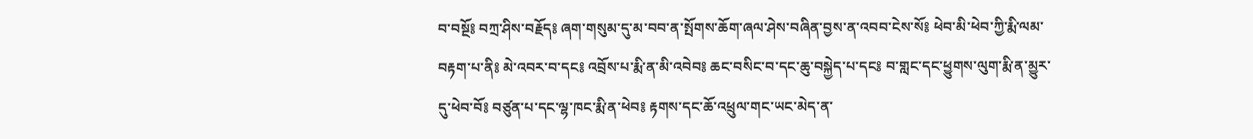བ་བསྔོ༔ བཀྲ་ཤིས་བརྗོད༔ ཞག་གསུམ་དུ་མ་བབ་ན་སྤོགས་ཆོག་ཞལ་ཤེས་བཞིན་བྱས་ན་འབབ་ངེས་སོ༔ ཕེབ་མི་ཕེབ་ཀྱི་རྨི་ལམ་བརྟག་པ་ནི༔ མེ་འབར་བ་དང༔ འབྲོས་པ་རྨི་ན་མི་འབེབ༔ ཆང་བསིང་བ་དང་ཆུ་བསྐྱེད་པ་དང༔ བ་གླང་དང་ཕྱུགས་ལུག་རྨི་ན་མྱུར་དུ་ཕེབ་བོ༔ བཙུན་པ་དང་ལྷ་ཁང་རྨི་ན་ཕེབ༔ རྟགས་དང་ཆོ་འཕྲུལ་གང་ཡང་མེད་ན་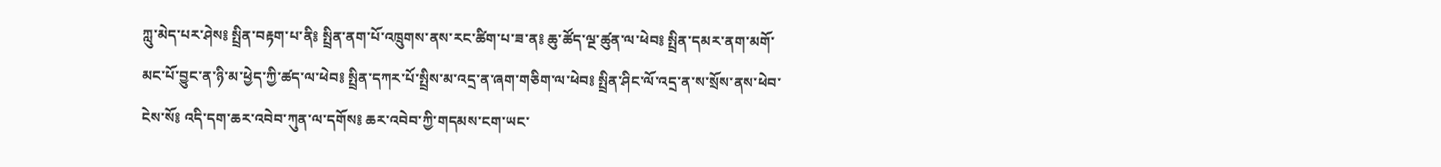ཀླུ་མེད་པར་ཤེས༔ སྤྲིན་བརྟག་པ་ནི༔ སྤྲིན་ནག་པོ་འཁྲུགས་ནས་རང་ཚིག་པ་ཟ་ན༔ ཆུ་ཚོད་ལྔ་ཚུན་ལ་ཕེབ༔ སྤྲིན་དམར་ནག་མགོ་མང་པོ་བྱུང་ན་ཉི་མ་ཕྱེད་ཀྱི་ཚད་ལ་ཕེབ༔ སྤྲིན་དཀར་པོ་སྤྲིས་མ་འདྲ་ན་ཞག་གཅིག་ལ་ཕེབ༔ སྤྲིན་ཤིང་ལོ་འདྲ་ན་ས་སྲོས་ནས་ཕེབ་ངེས་སོ༔ འདི་དག་ཆར་འབེབ་ཀུན་ལ་དགོས༔ ཆར་འབེབ་ཀྱི་གདམས་ངག་ཡང་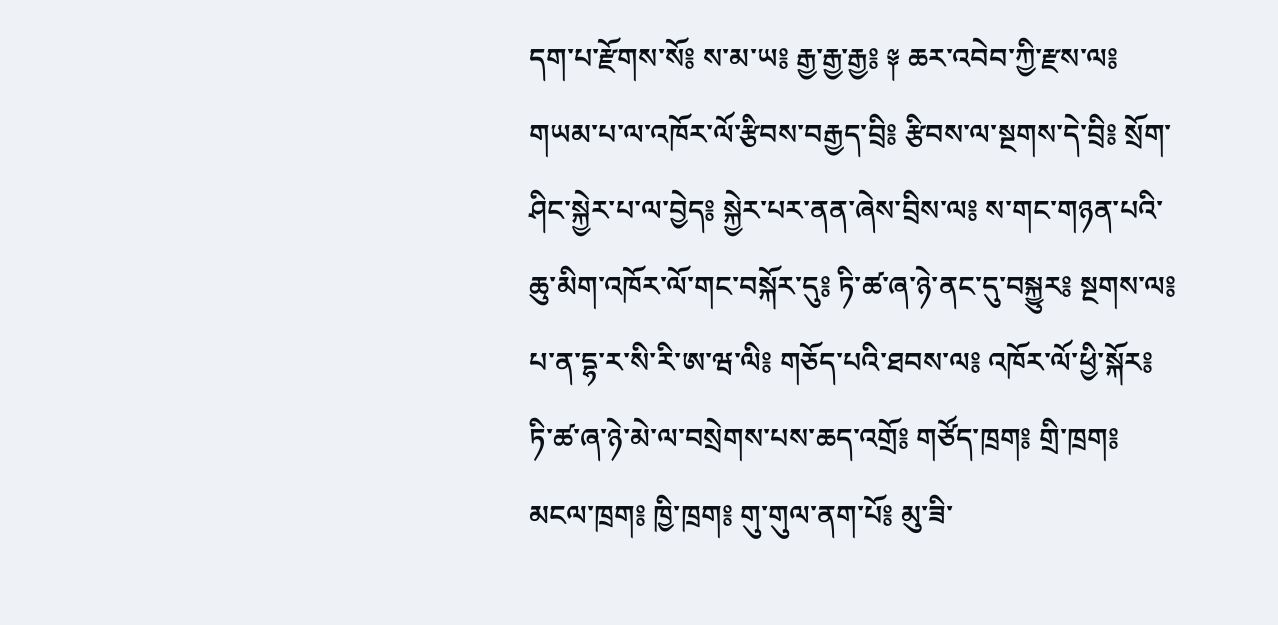དག་པ་རྫོགས་སོ༔ ས་མ་ཡ༔ རྒྱ་རྒྱ་རྒྱ༔ ༈ ཆར་འབེབ་ཀྱི་རྫས་ལ༔ གཡམ་པ་ལ་འཁོར་ལོ་རྩིབས་བརྒྱད་བྲི༔ རྩིབས་ལ་སྔགས་དེ་བྲི༔ སྲོག་ཤིང་སྐྱེར་པ་ལ་བྱེད༔ སྐྱེར་པར་ནན་ཞེས་བྲིས་ལ༔ ས་གང་གཉན་པའི་ཆུ་མིག་འཁོར་ལོ་གང་བསྐོར་དུ༔ ཏི་ཚ་ཞ་ཉེ་ནང་དུ་བསྐྱུར༔ སྔགས་ལ༔ པ་ན་དྷ་ར་སི་རི་ཨ་ཝ་ལི༔ གཅོད་པའི་ཐབས་ལ༔ འཁོར་ལོ་ཕྱི་སྐོར༔ ཏི་ཚ་ཞ་ཉེ་མེ་ལ་བསྲེགས་པས་ཆད་འགྲོ༔ གཙོད་ཁྲག༔ གྲི་ཁྲག༔ མངལ་ཁྲག༔ ཁྱི་ཁྲག༔ གུ་གུལ་ནག་པོ༔ མུ་ཟི་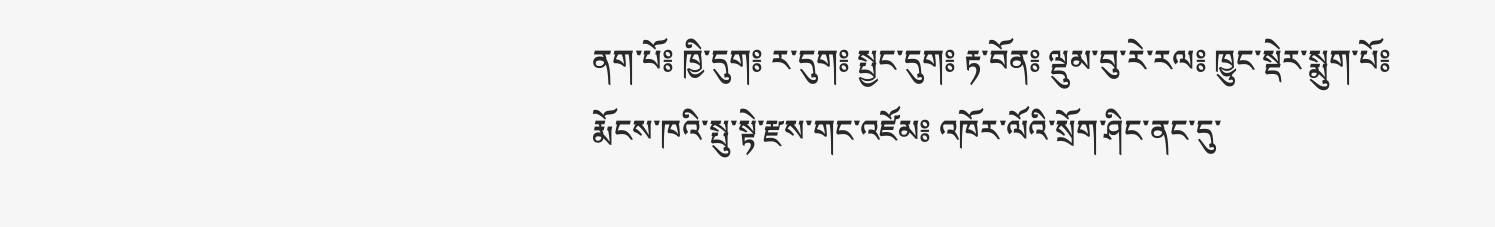ནག་པོ༔ ཁྱི་དུག༔ ར་དུག༔ སྤྱང་དུག༔ རྟ་བོན༔ ལྡུམ་བུ་རེ་རལ༔ ཁྱུང་སྡེར་སྨུག་པོ༔ རྨོངས་ཁའི་སྤུ་སྟེ་རྫས་གང་འཛོམ༔ འཁོར་ལོའི་སྲོག་ཤིང་ནང་དུ་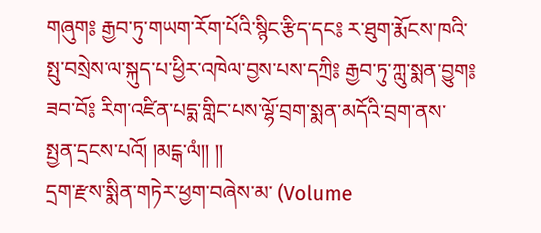གཞུག༔ རྒྱབ་ཏུ་གཡག་རོག་པོའི་སྙིང་རྩིད་དང༔ ར་ཐུག་རྨོངས་ཁའི་སྤུ་བསྲེས་ལ་སྐུད་པ་ཕྱིར་འཁེལ་བྱས་པས་དཀྲི༔ རྒྱབ་ཏུ་ཀླུ་སྨན་བྱུག༔ ཟབ་བོ༔ རིག་འཛིན་པདྨ་གླིང་པས་ལྷོ་བྲག་སྨན་མདོའི་བྲག་ནས་སྤྱན་དྲངས་པའོ། །མངྒ་ལཾ།། །།
དྲག་རྫས་སྨིན་གཏེར་ཕྱག་བཞེས་མ་ (Volume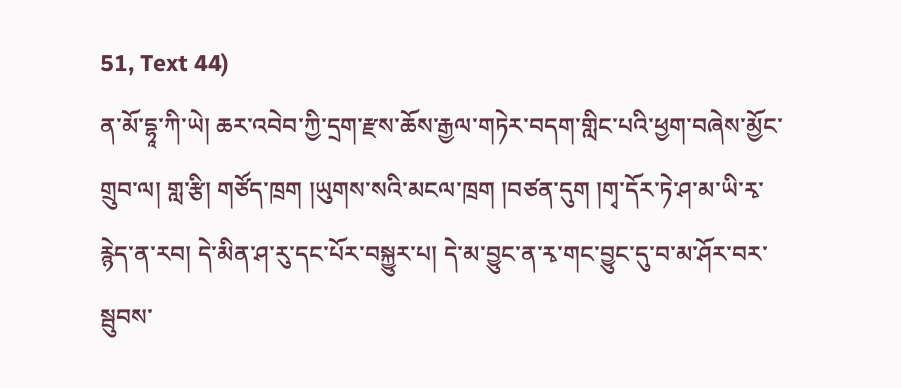51, Text 44)
ན་མོ་དྷཱ་ཀི་ཡེ། ཆར་འབེབ་ཀྱི་དྲག་རྫས་ཆོས་རྒྱལ་གཏེར་བདག་གླིང་པའི་ཕྱག་བཞེས་མྱོང་གྲུབ་ལ། གླ་རྩི། གཙོད་ཁྲག །ཡུགས་སའི་མངལ་ཁྲག །བཙན་དུག །གྭ་དོར་ཏེ་ཤ་མ་ཡི་རྭ་རྙེད་ན་རབ། དེ་མིན་ཤ་རུ་དང་པོར་བསྐྱུར་པ། དེ་མ་བྱུང་ན་རྭ་གང་བྱུང་དུ་བ་མ་ཤོར་བར་སྦུབས་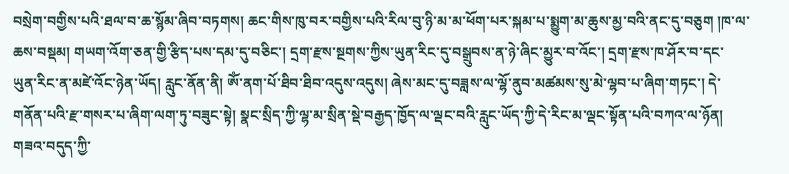བསྲེག་བགྱིས་པའི་ཐལ་བ་ཆ་སྙོམ་ཞིབ་བཏགས། ཆང་གིས་ཁུ་བར་བགྱིས་པའི་རིལ་བུ་ཉི་མ་མ་ཕོག་པར་སྐམ་པ་སྨྱུག་མ་ཆུས་མྱ་བའི་ནང་དུ་བཅུག །ཁ་ལ་ཆས་བསྡམ། གཡག་འོག་ཅན་གྱི་རྩིད་པས་དམ་དུ་བཅིང་། དྲག་རྫས་སྔགས་ཀྱིས་ཡུན་རིང་དུ་བསྒྲུབས་ན་ཉེ་ཞིང་མྱུར་བ་འོང་། དྲག་རྫས་ཁ་ཤོར་བ་དང་ཡུན་རིང་ན་མཛེ་འོང་ཉེན་ཡོད། རླུང་ནོན་ནི། ཨོཾ་ནག་པོ་ཐིབ་ཐིབ་འདུས་འདུས། ཞེས་མང་དུ་བཟླས་ལ་ལྷོ་ནུབ་མཚམས་སུ་མེ་ལྷབ་པ་ཞིག་གཏང་། དེ་གནོན་པའི་རྫ་གསར་པ་ཞིག་ལག་ཏུ་བཟུང་སྟེ། སྣང་སྲིད་ཀྱི་ལྷ་མ་སྲིན་སྡེ་བརྒྱད་ཁྱོད་ལ་ལྡང་བའི་རླུང་ཡོད་ཀྱི་དེ་རིང་མ་ལྡང་སྟོན་པའི་བཀའ་ལ་ཉོན། གཟའ་བདུད་ཀྱི་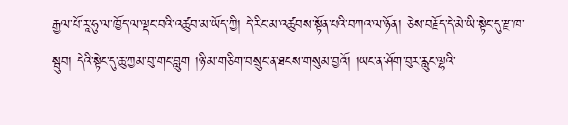རྒྱལ་པོ་རཱ་ཧུ་ལ་ཁྱོད་ལ་ལྡང་བའི་འཚུབ་མ་ཡོད་ཀྱི། དེ་རིང་མ་འཚུབས་སྟོན་པའི་བཀའ་ལ་ཉོན། ཅེས་བརྗོད་དེ་མེ་ཡི་སྟེང་དུ་རྫ་ཁ་སྦུབ། དེའི་སྟེང་དུ་ཆུ་ཀྱམ་བུ་གང་བླུག །ཉི་མ་གཅིག་བསྲུང་ན་ཐངས་གསུམ་བྱའོ། །ཡང་ན་ཤོག་བུར་རླུང་ལྷའི་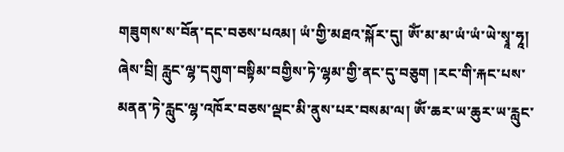གཟུགས་ས་བོན་དང་བཅས་པའམ། ཡཾ་གྱི་མཐའ་སྐོར་དུ། ཨོཾ་མ་མ་ཡཾ་ཡཾ་ཡེ་སྭཱ་ཧཱ། ཞེས་བྲི། རླུང་ལྷ་དགུག་བསྟིམ་བགྱིས་ཏེ་ལྷམ་གྱི་ནང་དུ་བཅུག །རང་གི་རྐང་པས་མནན་ཏེ་རླུང་ལྷ་འཁོར་བཅས་ལྡང་མི་ནུས་པར་བསམ་ལ། ཨོཾ་ཆར་ཡ་ཆུར་ཡ་རླུང་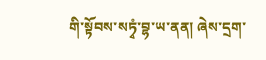གི་སྟོབས་སཏྭཾ་བྷ་ཡ་ནན། ཞེས་དྲག་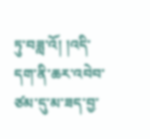ཏུ་བཟླ་འོ། །འདི་དག་ནི་ཆར་འབེབ་ཙམ་དུ་མ་ཟད་བྱ་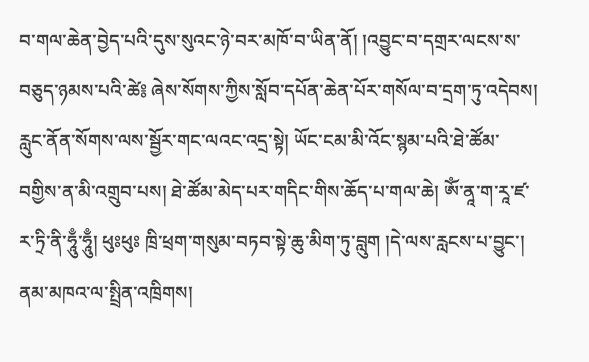བ་གལ་ཆེན་བྱེད་པའི་དུས་སུའང་ཉེ་བར་མཁོ་བ་ཡིན་ནོ། །འབྱུང་བ་དགྲར་ལངས་ས་བཅུད་ཉམས་པའི་ཚེ༔ ཞེས་སོགས་ཀྱིས་སློབ་དཔོན་ཆེན་པོར་གསོལ་བ་དྲག་ཏུ་འདེབས། རླུང་ནོན་སོགས་ལས་སྦྱོར་གང་ལའང་འདྲ་སྟེ། ཡོང་ངམ་མི་འོང་སྙམ་པའི་ཐེ་ཚོམ་བགྱིས་ན་མི་འགྲུབ་པས། ཐེ་ཚོམ་མེད་པར་གདིང་གིས་ཆོད་པ་གལ་ཆེ། ཨོཾ་ནཱ་ག་རཱ་ཛ་ར་ཏྲི་ནི་ཧཱུྃ་ཧཱུྃ། ཕུཿཕུཿ ཁྲི་ཕྲག་གསུམ་བཏབ་སྟེ་ཆུ་མིག་ཏུ་བླུག །དེ་ལས་རླངས་པ་བྱུང་། ནམ་མཁའ་ལ་སྤྲིན་འཁྲིགས།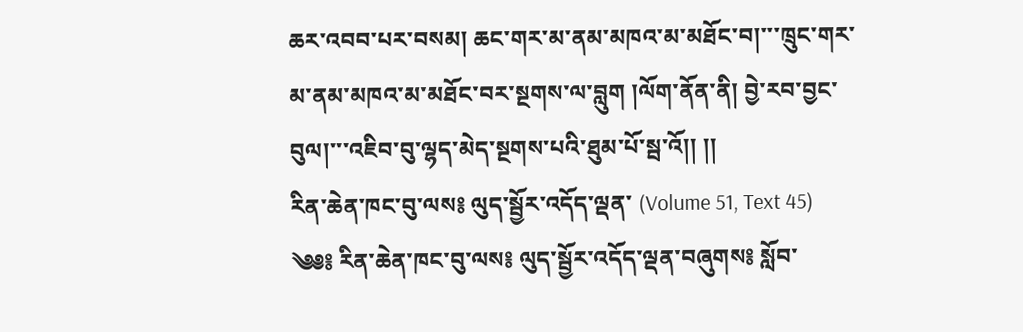ཆར་འབབ་པར་བསམ། ཆང་གར་མ་ནམ་མཁའ་མ་མཐོང་བ།་་་ཁྲུང་གར་མ་ནམ་མཁའ་མ་མཐོང་བར་སྔགས་ལ་བླུག །ལོག་ནོན་ནི། བྱེ་རབ་བྱང་བུལ།་་་འཇིབ་བུ་ལྷད་མེད་སྔགས་པའི་ཐུམ་པོ་སྦ་འོ།། །།
རིན་ཆེན་ཁང་བུ་ལས༔ ལུད་སྦྱོར་འདོད་ལྡན་ (Volume 51, Text 45)
༄༅༔ རིན་ཆེན་ཁང་བུ་ལས༔ ལུད་སྦྱོར་འདོད་ལྡན་བཞུགས༔ སློབ་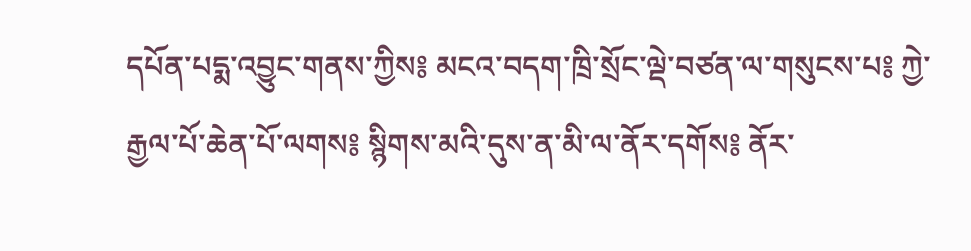དཔོན་པདྨ་འབྱུང་གནས་ཀྱིས༔ མངའ་བདག་ཁྲི་སྲོང་ལྡེ་བཙན་ལ་གསུངས་པ༔ ཀྱེ་རྒྱལ་པོ་ཆེན་པོ་ལགས༔ སྙིགས་མའི་དུས་ན་མི་ལ་ནོར་དགོས༔ ནོར་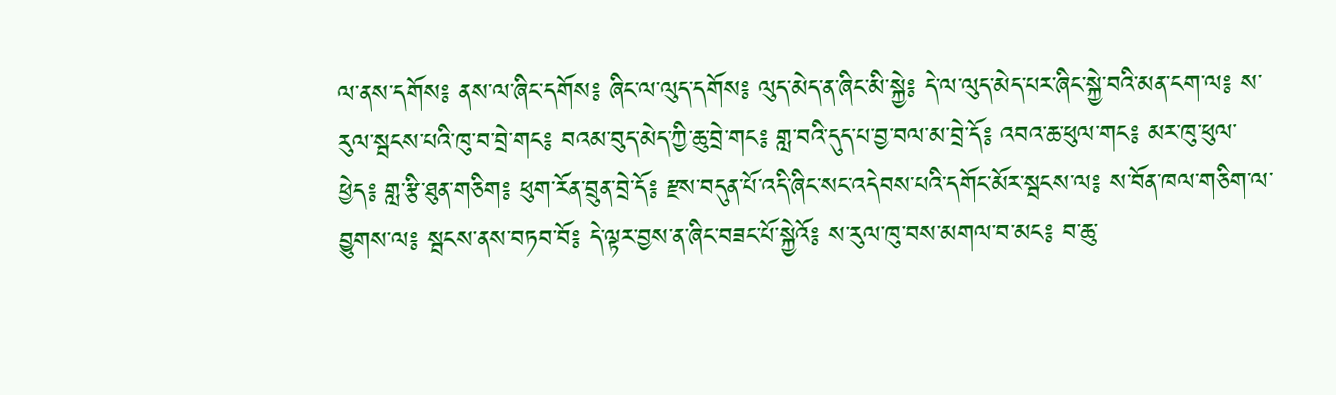ལ་ནས་དགོས༔ ནས་ལ་ཞིང་དགོས༔ ཞིང་ལ་ལུད་དགོས༔ ལུད་མེད་ན་ཞིང་མི་སྐྱེ༔ དེ་ལ་ལུད་མེད་པར་ཞིང་སྐྱེ་བའི་མན་ངག་ལ༔ ས་རུལ་སྦངས་པའི་ཁུ་བ་བྲེ་གང༔ བའམ་བུད་མེད་ཀྱི་ཆུ་བྲེ་གང༔ གླ་བའི་དུད་པ་བྱ་བལ་མ་བྲེ་དོ༔ འབའ་ཆ་ཕུལ་གང༔ མར་ཁུ་ཕུལ་ཕྱེད༔ གླ་རྩི་ཐུན་གཅིག༔ ཕུག་རོན་བྲུན་བྲེ་དོ༔ རྫས་བདུན་པོ་འདི་ཞིང་སང་འདེབས་པའི་དགོང་མོར་སྦངས་ལ༔ ས་བོན་ཁལ་གཅིག་ལ་བྱུགས་ལ༔ སྦངས་ནས་བཏབ་བོ༔ དེ་ལྟར་བྱས་ན་ཞིང་བཟང་པོ་སྐྱེའོ༔ ས་རུལ་ཁུ་བས་མགལ་བ་མང༔ བ་ཆུ་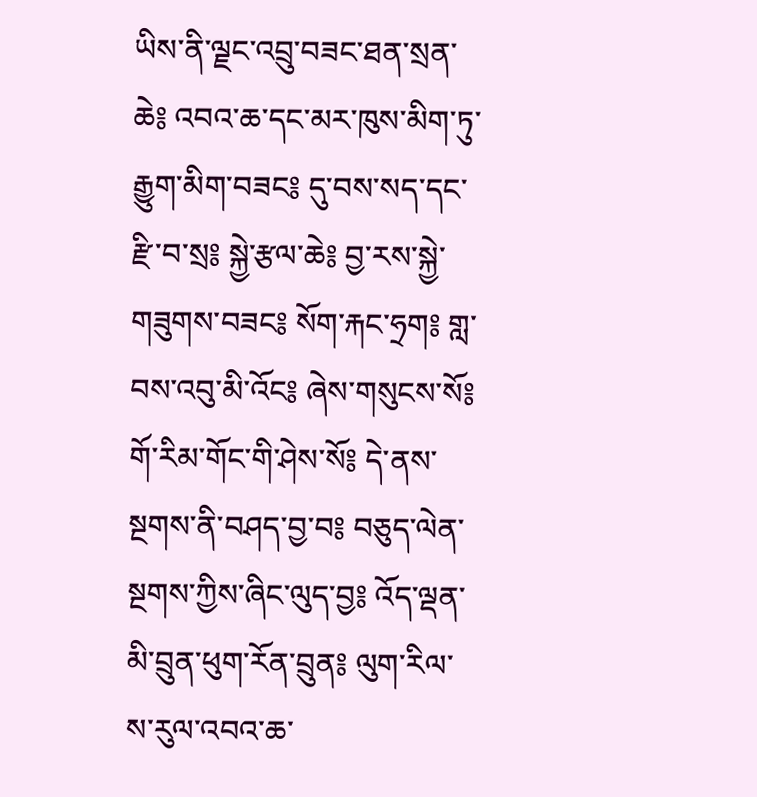ཡིས་ནི་ལྗང་འབྲུ་བཟང་ཐན་སྲན་ཆེ༔ འབའ་ཆ་དང་མར་ཁུས་མིག་ཏུ་རྒྱུག་མིག་བཟང༔ དུ་བས་སད་དང་རྫི་བ་སྲ༔ སྐྱེ་རྩལ་ཆེ༔ བྱ་རས་སྐྱེ་གཟུགས་བཟང༔ སོག་རྐང་ཧྲག༔ གླ་བས་འབུ་མི་འོང༔ ཞེས་གསུངས་སོ༔ གོ་རིམ་གོང་གི་ཤེས་སོ༔ དེ་ནས་སྔགས་ནི་བཤད་བྱ་བ༔ བཅུད་ལེན་སྔགས་ཀྱིས་ཞིང་ལུད་བྱ༔ འོད་ལྡན་མི་བྲུན་ཕུག་རོན་བྲུན༔ ལུག་རིལ་ས་རུལ་འབའ་ཆ་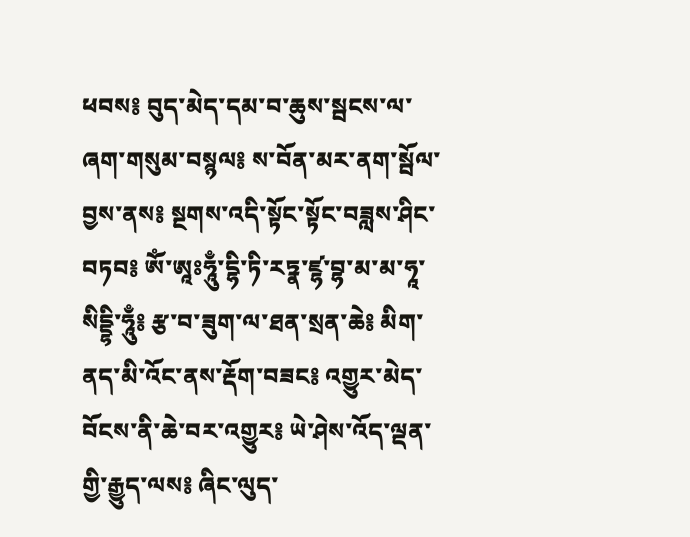ཕབས༔ བུད་མེད་དམ་བ་ཆུས་སྦངས་ལ་ཞག་གསུམ་བསྙལ༔ ས་བོན་མར་ནག་སྦོལ་བྱས་ནས༔ སྔགས་འདི་སྟོང་སྟོང་བཟླས་ཤིང་བཏབ༔ ཨོཾ་ཨཱཿཧཱུྃ་དྷི་ཏི་རཏྣ་ཛྷ་བྷ་མ་མ་ཧཱ་སིདྡྷི་ཧཱུྃ༔ རྩ་བ་ཟུག་ལ་ཐན་སྲན་ཆེ༔ མིག་ནད་མི་འོང་ནས་རྡོག་བཟང༔ འགྱུར་མེད་བོངས་ནི་ཆེ་བར་འགྱུར༔ ཡེ་ཤེས་འོད་ལྡན་གྱི་རྒྱུད་ལས༔ ཞིང་ལུད་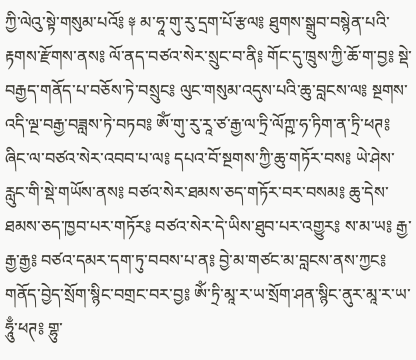ཀྱི་ལེའུ་སྟེ་གསུམ་པའོ༔ ༈ མ་ཧཱ་གུ་རུ་དྲག་པོ་རྩལ༔ ཐུགས་སྒྲུབ་བསྙེན་པའི་རྟགས་རྫོགས་ནས༔ ལོ་ནད་བཙའ་སེར་སྲུང་བ་ནི༔ གོང་དུ་ཁྲུས་ཀྱི་ཆོ་ག་བྱ༔ སྡེ་བརྒྱད་གནོད་པ་བཅོས་ཏེ་བསྲུང༔ ལུང་གསུམ་འདུས་པའི་ཆུ་བླངས་ལ༔ སྔགས་འདི་ལྔ་བརྒྱ་བཟླས་ཏེ་བཏབ༔ ཨོཾ་གུ་རུ་རཱ་ཙ་རྒྱ་ལ་ཏྲི་ལོཀྵ་ཧ་ཏིག་ན་ཏྲི་ཕཊ༔ ཞིང་ལ་བཙའ་སེར་འབབ་པ་ལ༔ དཔའ་བོ་སྔགས་ཀྱི་ཆུ་གཏོར་བས༔ ཡེ་ཤེས་རླུང་གི་སྡེ་གཡོས་ནས༔ བཙའ་སེར་ཐམས་ཅད་གཏོར་བར་བསམ༔ ཆུ་དེས་ཐམས་ཅད་ཁྱབ་པར་གཏོར༔ བཙའ་སེར་དེ་ཡིས་ཐུབ་པར་འགྱུར༔ ས་མ་ཡ༔ རྒྱ་རྒྱ་རྒྱ༔ བཙའ་དམར་དག་ཏུ་བབས་པ་ན༔ བྱེ་མ་གཙང་མ་བླངས་ནས་ཀྱང༔ གནོད་བྱེད་སྲོག་སྙིང་བགྲང་བར་བྱ༔ ཨོཾ་ཏྲི་མཱ་ར་ཡ་སྲོག་ཤན་སྙིང་ནུར་མཱ་ར་ཡ་ཧཱུྃ་ཕཊ༔ གྷུ་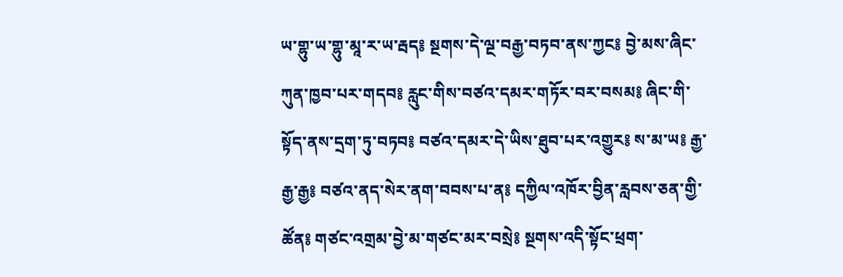ཡ་གྷུ་ཡ་གྷུ་མཱ་ར་ཡ་རྦད༔ སྔགས་དེ་ལྔ་བརྒྱ་བཏབ་ནས་ཀྱང༔ བྱེ་མས་ཞིང་ཀུན་ཁྱབ་པར་གདབ༔ རླུང་གིས་བཙའ་དམར་གཏོར་བར་བསམ༔ ཞིང་གི་སྟོད་ནས་དྲག་ཏུ་བཏབ༔ བཙའ་དམར་དེ་ཡིས་ཐུབ་པར་འགྱུར༔ ས་མ་ཡ༔ རྒྱ་རྒྱ་རྒྱ༔ བཙའ་ནད་སེར་ནག་བབས་པ་ན༔ དཀྱིལ་འཁོར་བྱིན་རླབས་ཅན་གྱི་ཚོན༔ གཙང་འགྲམ་བྱེ་མ་གཙང་མར་བསྲེ༔ སྔགས་འདི་སྟོང་ཕྲག་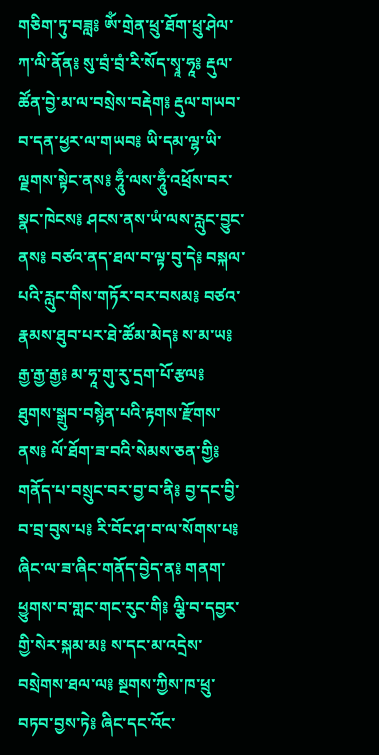གཅིག་ཏུ་བཟླ༔ ཨོཾ་གྲེན་ཕྲུ་ཐོག་ཕྲུ་ཤེལ་ཀ་ལི་ནོན༔ སུ་བྲཾ་བྲཾ་རི་སོད་སྭཱ་ཧཱ༔ རྡུལ་ཚོན་བྱེ་མ་ལ་བསྲེས་བརྡེག༔ རྡུལ་གཡབ་བ་དན་ཕྱར་ལ་གཡབ༔ ཡི་དམ་ལྷ་ཡི་ལྗགས་སྟེང་ནས༔ ཧཱུྃ་ལས་ཧཱུྃ་འཕྲོས་བར་སྣང་ཁེངས༔ ཤངས་ནས་ཡཾ་ལས་རླུང་བྱུང་ནས༔ བཙའ་ནད་ཐལ་བ་ལྟ་བུ་དེ༔ བསྐལ་པའི་རླུང་གིས་གཏོར་བར་བསམ༔ བཙའ་རྣམས་ཐུབ་པར་ཐེ་ཚོམ་མེད༔ ས་མ་ཡ༔ རྒྱ་རྒྱ་རྒྱ༔ མ་ཧཱ་གུ་རུ་དྲག་པོ་རྩལ༔ ཐུགས་སྒྲུབ་བསྙེན་པའི་རྟགས་རྫོགས་ནས༔ ལོ་ཐོག་ཟ་བའི་སེམས་ཅན་གྱི༔ གནོད་པ་བསྲུང་བར་བྱ་བ་ནི༔ བྱ་དང་བྱི་བ་བྲ་བུས་པ༔ རི་བོང་ཤ་བ་ལ་སོགས་པ༔ ཞིང་ལ་ཟ་ཞིང་གནོད་བྱེད་ན༔ གནག་ཕྱུགས་བ་གླང་གང་རུང་གི༔ ལྕི་བ་དབྱར་གྱི་སེར་སྐམ་མ༔ ས་དང་མ་འདྲེས་བསྲེགས་ཐལ་ལ༔ སྔགས་ཀྱིས་ཁ་ཕྲུ་བཏབ་བྱས་ཏེ༔ ཞིང་དང་འོང་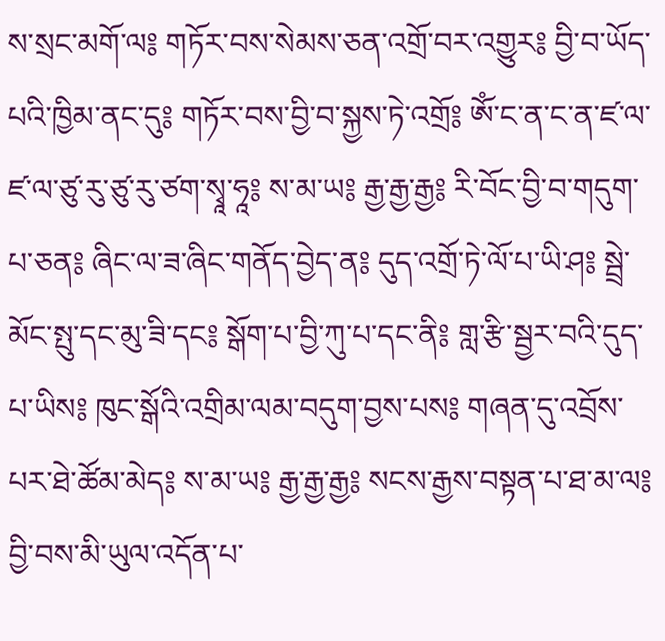ས་སྲང་མགོ་ལ༔ གཏོར་བས་སེམས་ཅན་འགྲོ་བར་འགྱུར༔ བྱི་བ་ཡོད་པའི་ཁྱིམ་ནང་དུ༔ གཏོར་བས་བྱི་བ་སྐྱས་ཏེ་འགྲོ༔ ཨོཾ་ང་ན་ང་ན་ཛ་ལ་ཛ་ལ་ཙུ་རུ་ཙུ་རུ་ཙག་སྭཱ་ཧཱ༔ ས་མ་ཡ༔ རྒྱ་རྒྱ་རྒྱ༔ རི་བོང་བྱི་བ་གདུག་པ་ཅན༔ ཞིང་ལ་ཟ་ཞིང་གནོད་བྱེད་ན༔ དུད་འགྲོ་ཏེ་ལོ་པ་ཡི་ཤ༔ སྦྲེ་མོང་སྤུ་དང་མུ་ཟི་དང༔ སྒོག་པ་བྱི་ཀུ་པ་དང་ནི༔ གླ་རྩི་སྦྱར་བའི་དུད་པ་ཡིས༔ ཁུང་སྒོའི་འགྲིམ་ལམ་བདུག་བྱས་པས༔ གཞན་དུ་འབྲོས་པར་ཐེ་ཚོམ་མེད༔ ས་མ་ཡ༔ རྒྱ་རྒྱ་རྒྱ༔ སངས་རྒྱས་བསྟན་པ་ཐ་མ་ལ༔ བྱི་བས་མི་ཡུལ་འདོན་པ་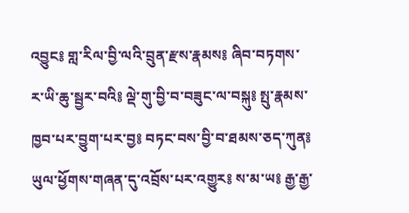འབྱུང༔ གླ་རིལ་བྱི་ལའི་བྲུན་རྫས་རྣམས༔ ཞིབ་བཏགས་ར་ཡི་ཆུ་སྦྱར་བའི༔ ལྡེ་གུ་བྱི་བ་བཟུང་ལ་བསྐུ༔ སྤུ་རྣམས་ཁྱབ་པར་བྱུག་པར་བྱ༔ བཏང་བས་བྱི་བ་ཐམས་ཅད་ཀུན༔ ཡུལ་ཕྱོགས་གཞན་དུ་འབྲོས་པར་འགྱུར༔ ས་མ་ཡ༔ རྒྱ་རྒྱ་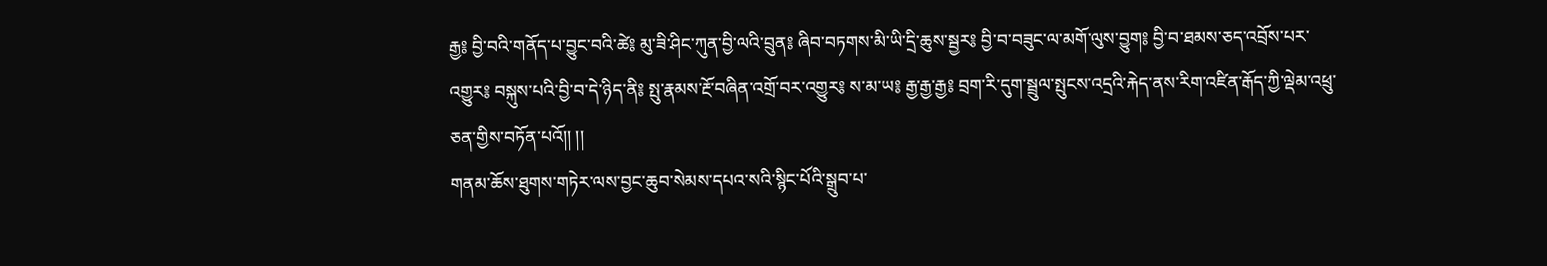རྒྱ༔ བྱི་བའི་གནོད་པ་བྱུང་བའི་ཚེ༔ མུ་ཟི་ཤིང་ཀུན་བྱི་ལའི་བྲུན༔ ཞིབ་བཏགས་མི་ཡི་དྲི་ཆུས་སྦྱར༔ བྱི་བ་བཟུང་ལ་མགོ་ལུས་བྱུག༔ བྱི་བ་ཐམས་ཅད་འབྲོས་པར་འགྱུར༔ བསྐུས་པའི་བྱི་བ་དེ་ཉིད་ནི༔ སྤུ་རྣམས་རྔོ་བཞིན་འགྲོ་བར་འགྱུར༔ ས་མ་ཡ༔ རྒྱ་རྒྱ་རྒྱ༔ བྲག་རི་དུག་སྦྲུལ་སྤུངས་འདྲའི་རྐེད་ནས་རིག་འཛིན་རྒོད་ཀྱི་ལྡེམ་འཕྲུ་ཅན་གྱིས་བཏོན་པའོ།། །།
གནམ་ཆོས་ཐུགས་གཏེར་ལས་བྱང་ཆུབ་སེམས་དཔའ་སའི་སྙིང་པོའི་སྒྲུབ་པ་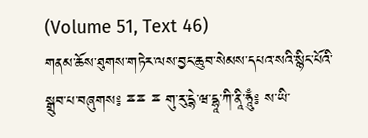(Volume 51, Text 46)
གནམ་ཆོས་ཐུགས་གཏེར་ལས་བྱང་ཆུབ་སེམས་དཔའ་སའི་སྙིང་པོའི་སྒྲུབ་པ་བཞུགས༔ ྈྈ ྈ གུ་རུ་དྷེ་ཝ་དྷཱ་ཀི་ནཱི་ཧཱུྃ༔ ས་ཡི་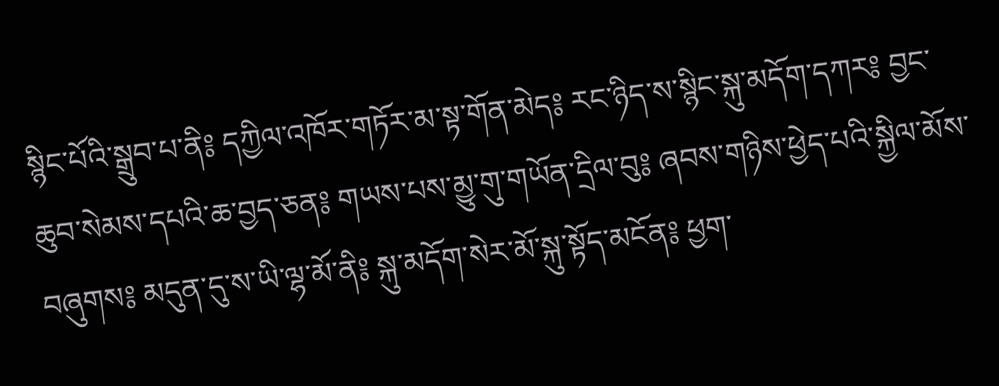སྙིང་པོའི་སྒྲུབ་པ་ནི༔ དཀྱིལ་འཁོར་གཏོར་མ་སྟ་གོན་མེད༔ རང་ཉིད་ས་སྙིང་སྐུ་མདོག་དཀར༔ བྱང་ཆུབ་སེམས་དཔའི་ཆ་བྱད་ཅན༔ གཡས་པས་མྱུ་གུ་གཡོན་དྲིལ་བུ༔ ཞབས་གཉིས་ཕྱེད་པའི་སྐྱིལ་མོས་བཞུགས༔ མདུན་དུ་ས་ཡི་ལྷ་མོ་ནི༔ སྐུ་མདོག་སེར་མོ་སྐུ་སྟོད་མངོན༔ ཕྱག་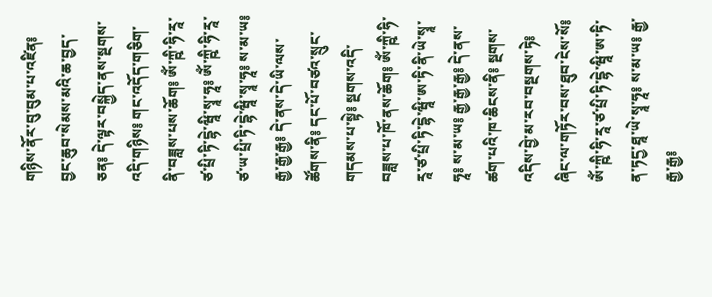གཉིས་ནོར་བུ་བུམ་པ་འཛིན༔ བྱང་ཆུབ་སེམས་མའི་ཆ་བྱད་ཅན༔ དེ་ལྟར་བསྐྱེད་ནས་སྔགས་འདི་གཉིས༔ གང་འདོད་གཅིག་ནི་བཟླས་པས་ཆོག༔ ཨོཾ་ཀྵི་ཧི་རཱ་ཙ་པྲི་ཏི་དྷེ་ཝཱི་སྭཱ་ཧཱ༔ ཨོཾ་ཀྵི་ཧི་རཱ་ཙ་ཡ་པྲི་ཏི་དྷེ་ཝཱི་སྭཱ་ཧཱ༔ ས་མ་ཡ༔ རྒྱ་རྒྱ་རྒྱ༔ དེ་ནས་དེ་ཡི་ལས་ཚོགས་ནི༔ དང་པོ་བཙའ་སྲུང་གདམས་པ་སྟེ༔ སྔགས་འདི་བཟླས་པ་ཁོ་ནས་ཆོག༔ ཨོཾ་ཀྵི་ཧི་རཱ་ཙ་པྲི་ཏི་དྷེ་ཝཱི་ཨ་ཏི་ནི་ཡེ་སྭཱ་ཧཱ༔ ས་མ་ཡ༔ རྒྱ་རྒྱ་རྒྱ༔ དེ་ནས་ཚག་པའི་ཁ་ཆིངས་ནི༔ སྔགས་འདིས་བྱེ་མ་རབ་བསྔགས་ཏེ༔ ཞིང་ལ་གཏོར་བས་ཐུབ་ངེས་སོ༔ ཨོཾ་ཀྵི་ཧི་རཱ་ཙ་པྲི་ཏི་དྷེ་ཝཱི་ཨ་ཏི་ན་ཏདྱ་ཐཱ་ཡེ་སྭཱ་ཧཱ༔ ས་མ་ཡ༔ རྒྱ་རྒྱ་རྒྱ༔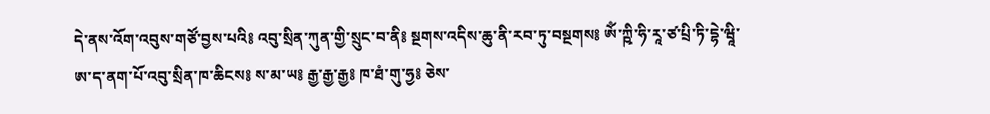དེ་ནས་འོག་འབུས་གཙོ་བྱས་པའི༔ འབུ་སྲིན་ཀུན་གྱི་སྲུང་བ་ནི༔ སྔགས་འདིས་ཆུ་ནི་རབ་ཏུ་བསྔགས༔ ཨོཾ་ཀྵི་ཧི་རཱ་ཙ་པྲི་ཏི་དྷེ་ཝཱི་ཨ་ད་ནག་པོ་འབུ་སྲིན་ཁ་ཆིངས༔ ས་མ་ཡ༔ རྒྱ་རྒྱ་རྒྱ༔ ཁ་ཐཾ་གུ་ཧྱ༔ ཅེས་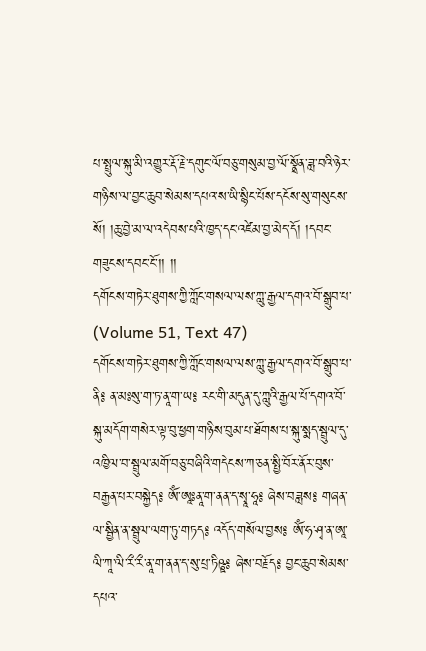པ་སྤྲུལ་སྐུ་མི་འགྱུར་རྡོ་རྗེ་དགུང་ལོ་བཅུ་གསུམ་བྱ་ལོ་སྣྲོན་ཟླ་བའི་ཉེར་གཉིས་ལ་བྱང་ཆུབ་སེམས་དཔའ་ས་ཡི་སྙིང་པོས་དངོས་སུ་གསུངས་སོ། །ཆུ་བྱེ་མ་ལ་འདེབས་པའི་ཁྱད་དང་འཛེམ་བྱ་མེད་དོ། །དབང་གཟུངས་དབང་ངོ་།། །།
དགོངས་གཏེར་ཐུགས་ཀྱི་ཀློང་གསལ་ལས་ཀླུ་རྒྱལ་དགའ་བོ་སྒྲུབ་པ་ (Volume 51, Text 47)
དགོངས་གཏེར་ཐུགས་ཀྱི་ཀློང་གསལ་ལས་ཀླུ་རྒྱལ་དགའ་བོ་སྒྲུབ་པ་ནི༔ ན་མཿསུ་ག་ཏ་ནཱ་ག་ཡ༔ རང་གི་མདུན་དུ་ཀླུའི་རྒྱལ་པོ་དགའ་བོ་སྐུ་མདོག་གསེར་ལྟ་བུ་ཕྱག་གཉིས་བུམ་པ་ཐོགས་པ་སྐུ་སྨད་སྦྲུལ་དུ་འཁྱིལ་བ་སྦྲུལ་མགོ་བཅུ་བཞིའི་གདེངས་ཀ་ཅན་སྤྱི་བོར་ནོར་བུས་བརྒྱན་པར་བསྐྱེད༔ ཨོཾ་ཨཱཿནཱ་ག་ནན་ད་སྭཱ་ཧཱ༔ ཞེས་བཟླས༔ གཞན་ལ་སྦྱིན་ན་སྦྲུལ་ལག་ཏུ་གཏད༔ འདོད་གསོལ་བྱས༔ ཨོཾ་ཧ་ཤྭ་ན་ཨཱ་ལི་ཀཱ་ལི་རྀ་རྀ་ནཱ་ག་ནན་ད་སུ་པྲ་ཏིཥྛ༔ ཞེས་བརྗོད༔ བྱང་ཆུབ་སེམས་དཔའ་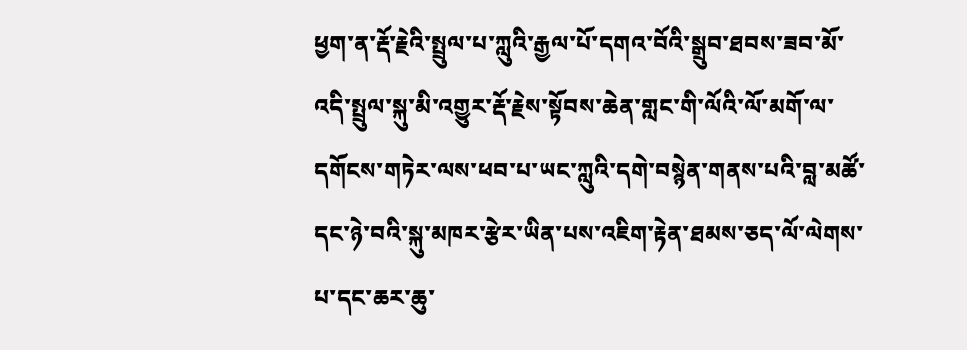ཕྱག་ན་རྡོ་རྗེའི་སྤྲུལ་པ་ཀླུའི་རྒྱལ་པོ་དགའ་བོའི་སྒྲུབ་ཐབས་ཟབ་མོ་འདི་སྤྲུལ་སྐུ་མི་འགྱུར་རྡོ་རྗེས་སྟོབས་ཆེན་གླང་གི་ལོའི་ལོ་མགོ་ལ་དགོངས་གཏེར་ལས་ཕབ་པ་ཡང་ཀླུའི་དགེ་བསྙེན་གནས་པའི་བླ་མཚོ་དང་ཉེ་བའི་སྐུ་མཁར་རྩེར་ཡིན་པས་འཇིག་རྟེན་ཐམས་ཅད་ལོ་ལེགས་པ་དང་ཆར་ཆུ་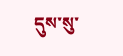དུས་སུ་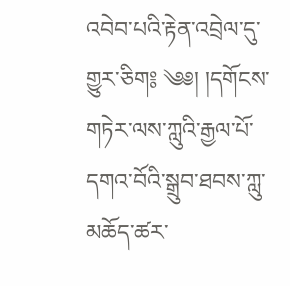འབེབ་པའི་རྟེན་འབྲེལ་དུ་གྱུར་ཅིག༔ ༄༅། །དགོངས་གཏེར་ལས་ཀླུའི་རྒྱལ་པོ་དགའ་བོའི་སྒྲུབ་ཐབས་ཀླུ་མཆོད་ཚར་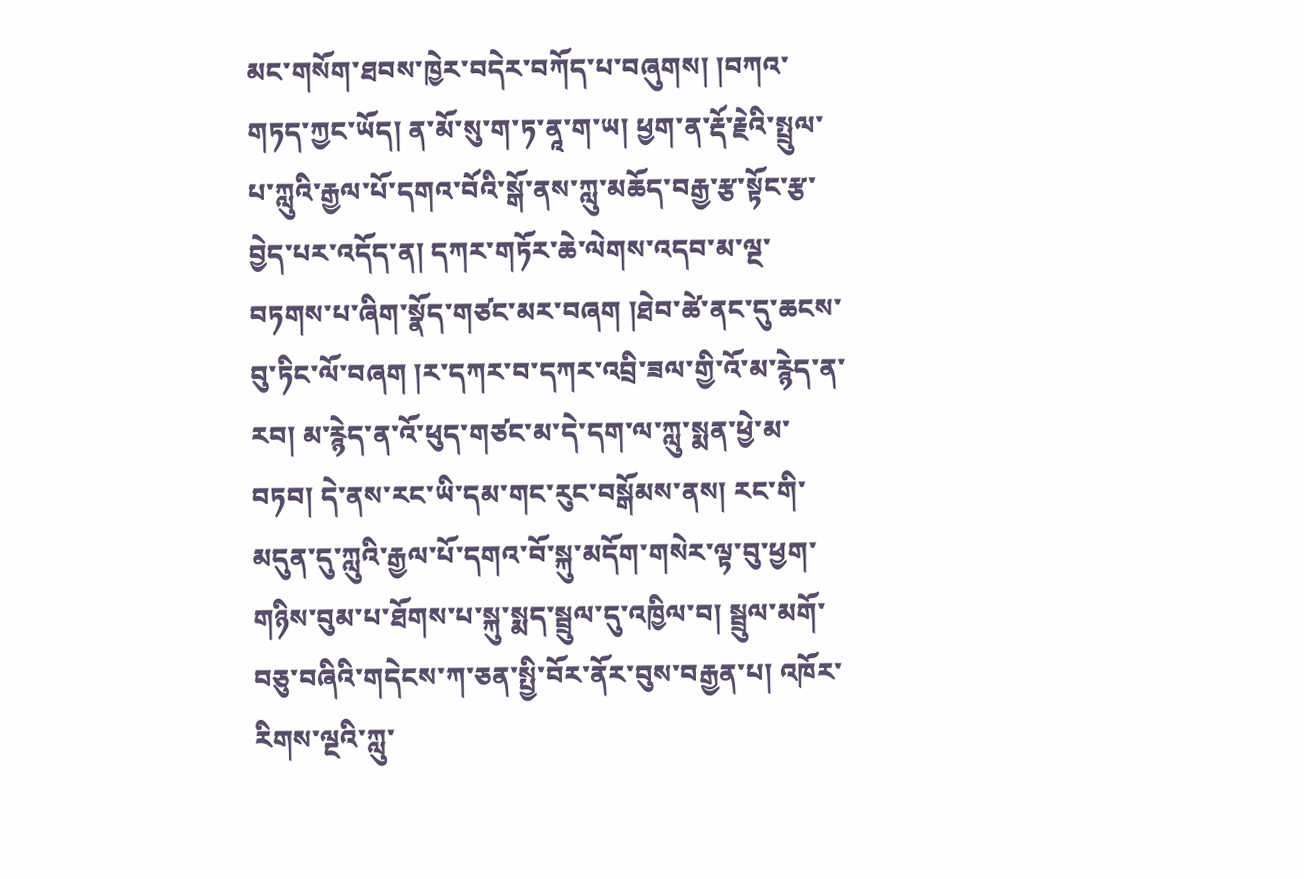མང་གསོག་ཐབས་ཁྱེར་བདེར་བཀོད་པ་བཞུགས། །བཀའ་གཏད་ཀྱང་ཡོད། ན་མོ་སུ་ག་ཏ་ནཱ་ག་ཡ། ཕྱག་ན་རྡོ་རྗེའི་སྤྲུལ་པ་ཀླུའི་རྒྱལ་པོ་དགའ་བོའི་སྒོ་ནས་ཀླུ་མཆོད་བརྒྱ་རྩ་སྟོང་རྩ་བྱེད་པར་འདོད་ན། དཀར་གཏོར་ཆེ་ལེགས་འདབ་མ་ལྔ་བཏགས་པ་ཞིག་སྣོད་གཙང་མར་བཞག །ཐེབ་ཚེ་ནང་དུ་ཆངས་བུ་ཏིང་ལོ་བཞག །ར་དཀར་བ་དཀར་འབྲི་ཟལ་གྱི་འོ་མ་རྙེད་ན་རབ། མ་རྙེད་ན་འོ་ཕུད་གཙང་མ་དེ་དག་ལ་ཀླུ་སྨན་ཕྱེ་མ་བཏབ། དེ་ནས་རང་ཡི་དམ་གང་རུང་བསྒོམས་ནས། རང་གི་མདུན་དུ་ཀླུའི་རྒྱལ་པོ་དགའ་བོ་སྐུ་མདོག་གསེར་ལྟ་བུ་ཕྱག་གཉིས་བུམ་པ་ཐོགས་པ་སྐུ་སྨད་སྦྲུལ་དུ་འཁྱིལ་བ། སྦྲུལ་མགོ་བཅུ་བཞིའི་གདེངས་ཀ་ཅན་སྤྱི་བོར་ནོར་བུས་བརྒྱན་པ། འཁོར་རིགས་ལྔའི་ཀླུ་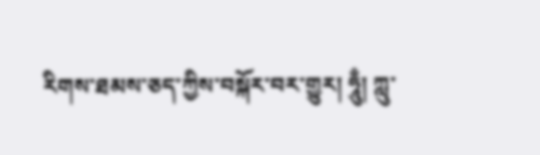རིགས་ཐམས་ཅད་ཀྱིས་བསྐོར་བར་གྱུར། ཧཱུྃ། ཀླུ་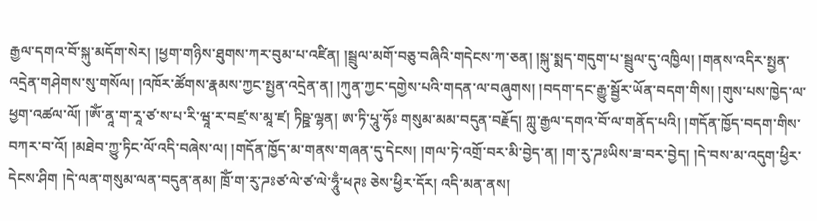རྒྱལ་དགའ་བོ་སྐུ་མདོག་སེར། །ཕྱག་གཉིས་ཐུགས་ཀར་བུམ་པ་འཛིན། །སྦྲུལ་མགོ་བཅུ་བཞིའི་གདེངས་ཀ་ཅན། །སྐུ་སྨད་གདུག་པ་སྦྲུལ་དུ་འཁྱིལ། །གནས་འདིར་སྤྱན་འདྲེན་གཤེགས་སུ་གསོལ། །འཁོར་ཚོགས་རྣམས་ཀྱང་སྤྱན་འདྲེན་ན། །ཀུན་ཀྱང་དགྱེས་པའི་གདན་ལ་བཞུགས། །བདག་དང་རྒྱུ་སྦྱོར་ཡོན་བདག་གིས། །གུས་པས་ཁྱེད་ལ་ཕྱག་འཚལ་ལོ། །ཨོཾ་ནཱ་ག་རཱ་ཙ་ས་པ་རི་ཝཱ་ར་བཛྲ་ས་མཱ་ཛ། ཏིཥྛ་ལྷན། ཨ་ཏི་པཱུ་ཧོཿ གསུམ་མམ་བདུན་བརྗོད། ཀླུ་རྒྱལ་དགའ་བོ་ལ་གནོད་པའི། །གདོན་ཁྱོད་བདག་གིས་བཀར་བ་འོ། །མཐེབ་ཀྱུ་ཏིང་ལོ་འདི་བཞེས་ལ། །གདོན་ཁྱོད་མ་གནས་གཞན་དུ་དེངས། །གལ་ཏེ་འགྲོ་བར་མི་བྱེད་ན། །ག་རུ་ཌཿཡིས་ཟ་བར་བྱེད། །དེ་བས་མ་འདུག་ཕྱིར་དེངས་ཤིག །དེ་ལན་གསུམ་ལན་བདུན་ནམ། ཁྲོཾ་ག་རུ་ཌཿཙ་ལེ་ཙ་ལེ་ཧཱུྃ་ཕཊཿ ཅེས་ཕྱིར་དོར། འདི་མན་ནས།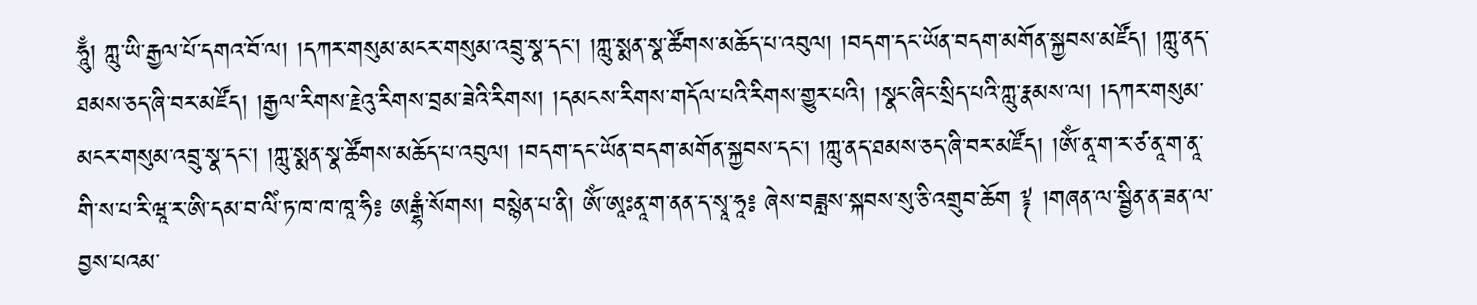ཧཱུྃ། ཀླུ་ཡི་རྒྱལ་པོ་དགའ་བོ་ལ། །དཀར་གསུམ་མངར་གསུམ་འབྲུ་སྣ་དང་། །ཀླུ་སྨན་སྣ་ཚོགས་མཆོད་པ་འབུལ། །བདག་དང་ཡོན་བདག་མགོན་སྐྱབས་མཛོད། །ཀླུ་ནད་ཐམས་ཅད་ཞི་བར་མཛོད། །རྒྱལ་རིགས་རྗེའུ་རིགས་བྲམ་ཟེའི་རིགས། །དམངས་རིགས་གདོལ་པའི་རིགས་གྱུར་པའི། །སྣང་ཞིང་སྲིད་པའི་ཀླུ་རྣམས་ལ། །དཀར་གསུམ་མངར་གསུམ་འབྲུ་སྣ་དང་། །ཀླུ་སྨན་སྣ་ཚོགས་མཆོད་པ་འབུལ། །བདག་དང་ཡོན་བདག་མགོན་སྐྱབས་དང་། །ཀླུ་ནད་ཐམས་ཅད་ཞི་བར་མཛོད། །ཨོཾ་ནཱ་ག་ར་ཙ་ནཱ་ག་ནཱ་གི་ས་པ་རི་ཝཱ་ར་ཨི་དམ་བ་ལིཾ་ཏ་ཁ་ཁ་ཁཱ་ཧི༔ ཨརྒྷཾ་སོགས། བསྙེན་པ་ནི། ཨོཾ་ཨཱཿནཱ་ག་ནན་ད་སྭཱ་ཧཱ༔ ཞེས་བཟླས་སྐབས་སུ་ཅི་འགྲུབ་ཆོག ༈ །གཞན་ལ་སྦྱིན་ན་ཟན་ལ་བྱས་པའམ་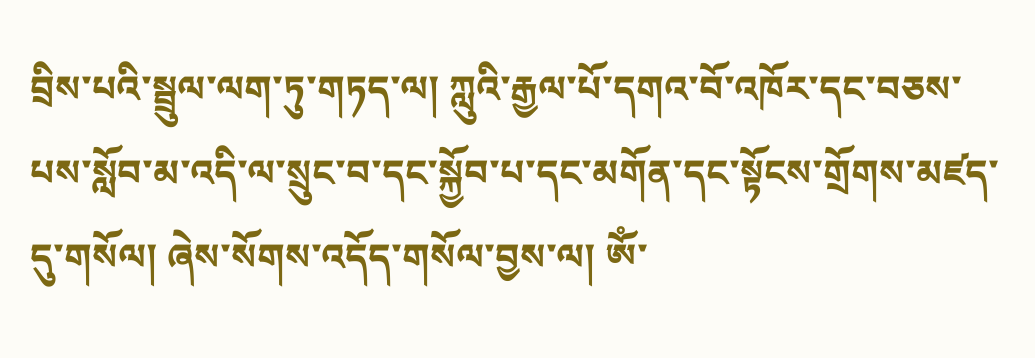བྲིས་པའི་སྦྲུལ་ལག་ཏུ་གཏད་ལ། ཀླུའི་རྒྱལ་པོ་དགའ་བོ་འཁོར་དང་བཅས་པས་སློབ་མ་འདི་ལ་སྲུང་བ་དང་སྐྱོབ་པ་དང་མགོན་དང་སྟོངས་གྲོགས་མཛད་དུ་གསོལ། ཞེས་སོགས་འདོད་གསོལ་བྱས་ལ། ཨོཾ་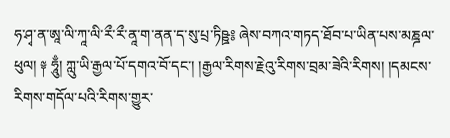ཧ་ཤྭ་ན་ཨཱ་ལི་ཀཱ་ལི་རྀ་རྀ་ནཱ་ག་ནན་ད་སུ་པྲ་ཏིཥྛ༔ ཞེས་བཀའ་གཏད་ཐོབ་པ་ཡིན་པས་མཎྜལ་ཕུལ། ༈ ཧཱུྃ། ཀླུ་ཡི་རྒྱལ་པོ་དགའ་བོ་དང་། །རྒྱལ་རིགས་རྗེའུ་རིགས་བྲམ་ཟེའི་རིགས། །དམངས་རིགས་གདོལ་པའི་རིགས་གྱུར་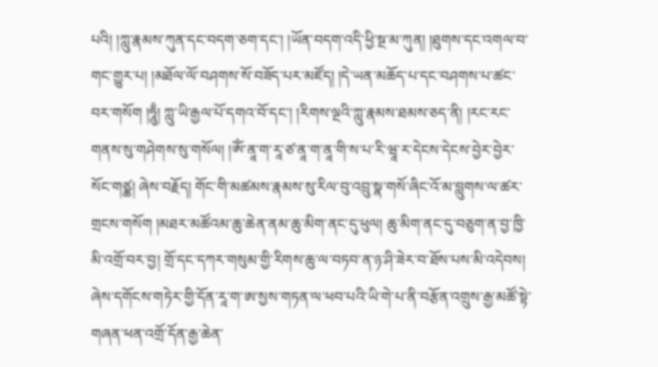པའི། །ཀླུ་རྣམས་ཀུན་དང་བདག་ཅག་དང་། །ཡོན་བདག་འདི་ཕྱི་སྔ་མ་ཀུན། །ཐུགས་དང་འགལ་བ་གང་གྱུར་པ། །མཐོལ་ལོ་བཤགས་སོ་བཟོད་པར་མཛོད། །དེ་ཡན་མཆོད་པ་དང་བཤགས་པ་ཚང་བར་གསོག །ཧཱུྃ། ཀླུ་ཡི་རྒྱལ་པོ་དགའ་བོ་དང་། །རིགས་ལྔའི་ཀླུ་རྣམས་ཐམས་ཅད་ནི། །རང་རང་གནས་སུ་གཤེགས་སུ་གསོལ། །ཨོཾ་ནཱ་ག་རཱ་ཙ་ནཱ་ག་ནཱ་གི་ས་པ་རི་ཝཱ་ར་དེངས་དེངས་བྱེར་བྱེར་སོང་གཙྪ། ཞེས་བརྗོད། གོང་གི་མཚམས་རྣམས་སུ་རིལ་བུ་འབྲུ་སྣ་གསོ་ཞིང་འོ་མ་བླུགས་ལ་ཚར་གྲངས་གསོག །མཐར་མཚོའམ་ཆུ་ཆེན་ནམ་ཆུ་མིག་ནང་དུ་ཕུལ། ཆུ་མིག་ནང་དུ་བཅུག་ན་བྱ་ཁྱི་མི་འགྲོ་བར་བྱ། གྲོ་དང་དཀར་གསུམ་གྱི་རིགས་ཆུ་ལ་བཏབ་ན་ཉ་ཤི་ཟེར་བ་ཐོས་པས་མི་འདེབས། ཞེས་དགོངས་གཏེར་གྱི་དོན་རཱ་ག་ཨ་སྱས་གཏན་ལ་ཕབ་པའི་ཡི་གེ་པ་ནི་བརྩོན་འགྲུས་རྒྱ་མཚོ་སྟེ་གཞན་ཕན་འགྲོ་དོན་རྒྱ་ཆེན་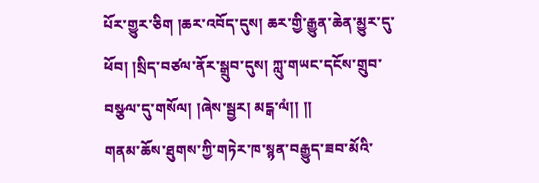པོར་གྱུར་ཅིག །ཆར་འབོད་དུས། ཆར་གྱི་རྒྱུན་ཆེན་མྱུར་དུ་ཕོབ། །སྲིད་བཙལ་ནོར་སྒྲུབ་དུས། ཀླུ་གཡང་དངོས་གྲུབ་བསྩལ་དུ་གསོལ། །ཞེས་སྦྱར། མངྒ་ལཾ།། །།
གནམ་ཆོས་ཐུགས་ཀྱི་གཏེར་ཁ་སྙན་བརྒྱུད་ཟབ་མོའི་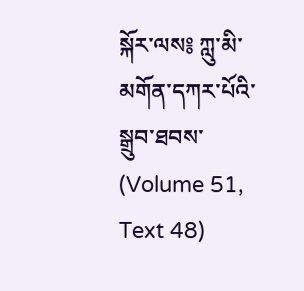སྐོར་ལས༔ ཀླུ་མི་མགོན་དཀར་པོའི་སྒྲུབ་ཐབས་ (Volume 51, Text 48)